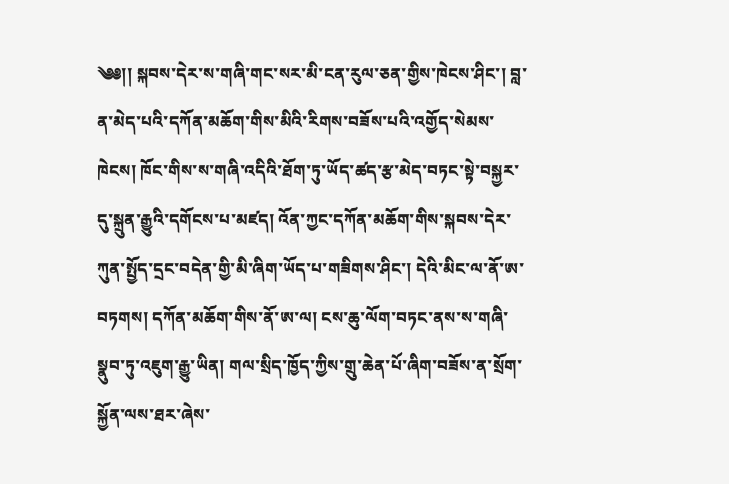༄༅།། སྐབས་དེར་ས་གཞི་གང་སར་མི་ངན་རུལ་ཅན་གྱིས་ཁེངས་ཤིང་། བླ་ན་མེད་པའི་དཀོན་མཆོག་གིས་མིའི་རིགས་བཟོས་པའི་འགྱོད་སེམས་ཁེངས། ཁོང་གིས་ས་གཞི་འདིའི་ཐོག་ཏུ་ཡོད་ཚད་རྩ་མེད་བཏང་སྟེ་བསྐྱར་དུ་སྐྲུན་རྒྱུའི་དགོངས་པ་མཛད། འོན་ཀྱང་དཀོན་མཆོག་གིས་སྐབས་དེར་ཀུན་སྤྱོད་དྲང་བདེན་གྱི་མི་ཞིག་ཡོད་པ་གཟིགས་ཤིང་། དེའི་མིང་ལ་ནོ་ཨ་བཏགས། དཀོན་མཆོག་གིས་ནོ་ཨ་ལ། ངས་ཆུ་ལོག་བཏང་ནས་ས་གཞི་སྣུབ་ཏུ་འཇུག་རྒྱུ་ཡིན། གལ་སྲིད་ཁྱོད་ཀྱིས་གྲུ་ཆེན་པོ་ཞིག་བཟོས་ན་སྲོག་སྐྱོན་ལས་ཐར་ཞེས་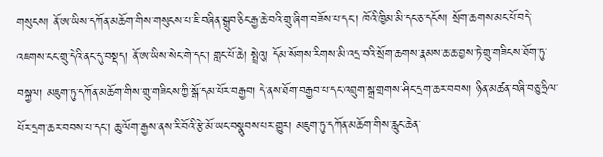གསུངས། ནོ་ཨ་ཡིས་དཀོན་མཆོག་གིས་གསུངས་པ་ཇི་བཞིན་སྒྲུབ་ཅིང་རྒྱ་ཆེ་བའི་གྲུ་ཞིག་བཟོས་པ་དང་། ཁོའི་ཁྱིམ་མི་དང་ཅ་དངོས། སྲོག་ཆགས་མང་པོ་བདེ་འཇགས་ངང་གྲུ་དེའི་ནང་དུ་བསྡད། ནོ་ཨ་ཡིས་སེང་གེ་དང་། གླང་པོ་ཆེ། སྤྲེའུ། དོམ་སོགས་རིགས་མི་འདྲ་བའི་སྲོག་ཆགས་རྣམས་ཆ་ཆ་བྱས་ཏེ་གྲུ་གཟིངས་ཐོག་ཏུ་བསྐྱལ། མཇུག་ཏུ་དཀོན་མཆོག་གིས་གྲུ་གཟིངས་ཀྱི་སྒོ་དམ་པོར་བརྒྱབ། དེ་ནས་ཐོག་བརྒྱབ་པ་དང་འབྲུག་སྒྲ་གྲགས་ཤིང་དྲག་ཆར་བབས། ཉིན་མཚན་བཞི་བཅུ་ཧྲིལ་པོར་དྲག་ཆར་བབས་པ་དང་། ཆུ་ལོག་རྒྱས་ནས་རི་བོའི་རྩེ་མོ་ཡང་བསྣུབས་པར་གྱུར། མཇུག་ཏུ་དཀོན་མཆོག་གིས་རླུང་ཆེན་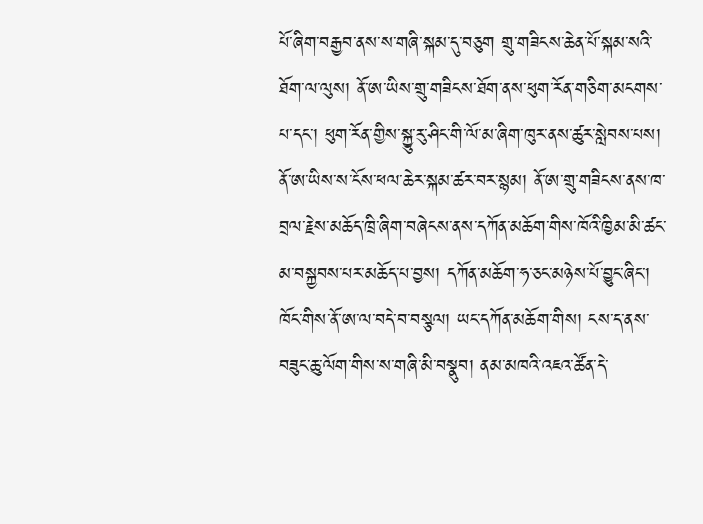པོ་ཞིག་བརྒྱབ་ནས་ས་གཞི་སྐམ་དུ་བཅུག གྲུ་གཟིངས་ཆེན་པོ་སྐམ་སའི་ཐོག་ལ་ལུས། ནོ་ཨ་ཡིས་གྲུ་གཟིངས་ཐོག་ནས་ཕུག་རོན་གཅིག་མངགས་པ་དང་། ཕུག་རོན་གྱིས་སྐྱུ་རུ་ཤིང་གི་ལོ་མ་ཞིག་ཁུར་ནས་ཚུར་སླེབས་པས། ནོ་ཨ་ཡིས་ས་ངོས་ཕལ་ཆེར་སྐམ་ཚར་བར་སྙམ། ནོ་ཨ་གྲུ་གཟིངས་ནས་ཁ་བྲལ་རྗེས་མཆོད་ཁྲི་ཞིག་བཞེངས་ནས་དཀོན་མཆོག་གིས་ཁོའི་ཁྱིམ་མི་ཚང་མ་བསྐྱབས་པར་མཆོད་པ་བྱས། དཀོན་མཆོག་ཧ་ཅང་མཉེས་པོ་བྱུང་ཞིང་། ཁོང་གིས་ནོ་ཨ་ལ་བདེ་བ་བསྩལ། ཡང་དཀོན་མཆོག་གིས། ངས་ད་ནས་བཟུང་ཆུ་ལོག་གིས་ས་གཞི་མི་བསྣུབ། ནམ་མཁའི་འཇའ་ཚོན་དེ་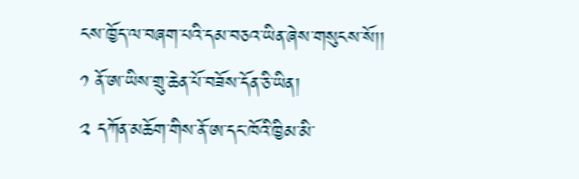ངས་ཁྱོད་ལ་བཞག་པའི་དམ་བཅའ་ཡིན་ཞེས་གསུངས་སོ།།
༡ ནོ་ཨ་ཡིས་གྲུ་ཆེན་པོ་བཟོས་དོན་ཅི་ཡིན།
༢ དཀོན་མཆོག་གིས་ནོ་ཨ་དང་ཁོའི་ཁྱིམ་མི་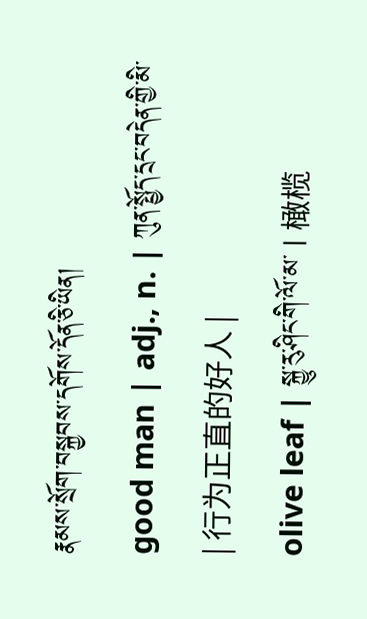རྣམས་སྲོག་བསྐྱབས་དགོས་དོན་ཅི་ཡིན།
good man | adj., n. | ཀུན་སྤྱོད་དྲང་བདེན་གྱི་མི་ | 行为正直的好人 |
olive leaf | སྐྱུ་རུ་ཤིང་གི་ལོ་མ་ | 橄榄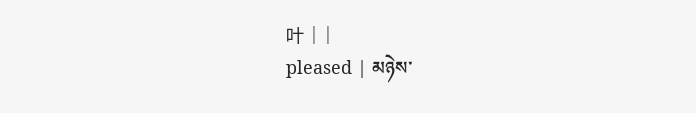叶 | |
pleased | མཉེས་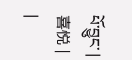པོ་བྱུང་ | 喜悦 | |